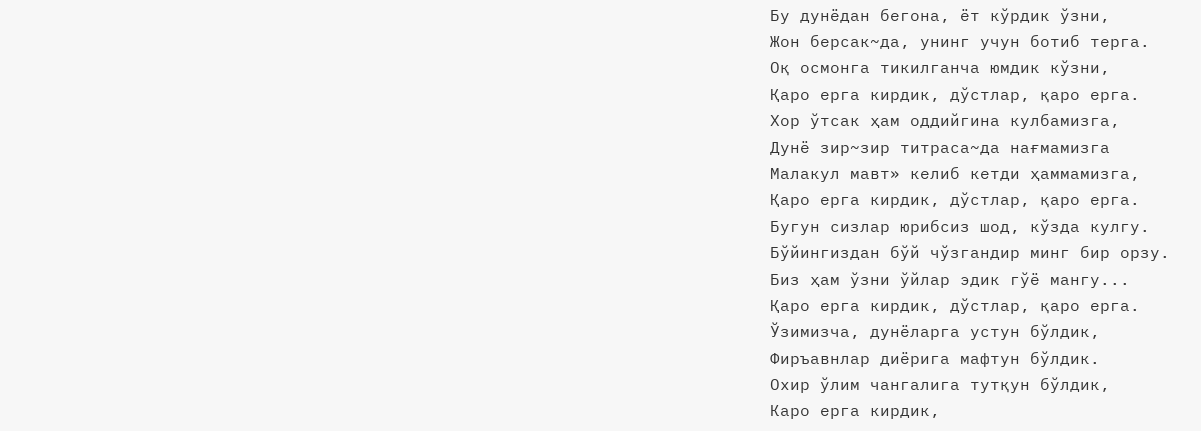Бу дунёдан бегона, ёт кўрдик ўзни,
Жон берсак~да, унинг учун ботиб терга.
Оқ осмонга тикилганча юмдик кўзни,
Қаро ерга кирдик, дўстлар, қаро ерга.
Хор ўтсак ҳам оддийгина кулбамизга,
Дунё зир~зир титраса~да нағмамизга
Малакул мавт» келиб кетди ҳаммамизга,
Қаро ерга кирдик, дўстлар, қаро ерга.
Бугун сизлар юрибсиз шод, кўзда кулгу.
Бўйингиздан бўй чўзгандир минг бир орзу.
Биз ҳам ўзни ўйлар эдик гўё мангу...
Қаро ерга кирдик, дўстлар, қаро ерга.
Ўзимизча, дунёларга устун бўлдик,
Фиръавнлар диёрига мафтун бўлдик.
Охир ўлим чангалига тутқун бўлдик,
Каро ерга кирдик,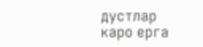дустлар каро ерга